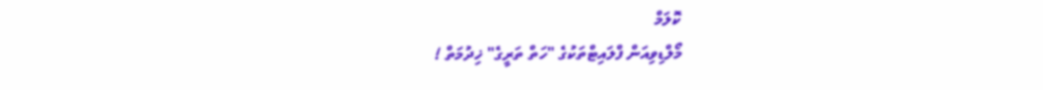ކޮލަމް
މޯލްޑިވިއަން ފްލައިޓްތަކުގެ "ހަތް ތަރީގެ" ޚިދުމަތް !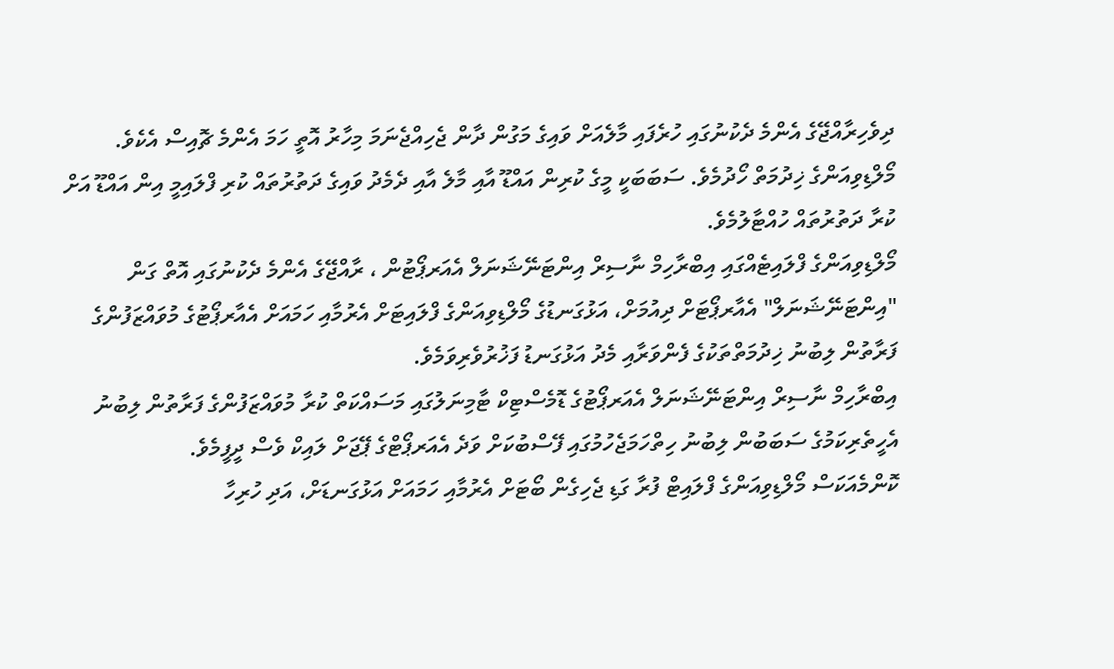ދިވެހިރާއްޖޭގެ އެންމެ ދެކުނުގައި ހުރެފައި މާލެއަށް ވައިގެ މަގުން ދާން ޖެހިއްޖެނަމަ މިހާރު އޮތީ ހަމަ އެންމެ ޗޮއިސް އެކެވެ. މޯލްޑިވިއަންގެ ޚިދުމަތް ހޯދުމެވެ. ސަބަބަކީ މީގެ ކުރިން އައްޑޫ އާއި މާލެ އާއި ދެމެދު ވައިގެ ދަތުރުތައް ކުރި ފްލައިމީ އިން އައްޑޫ އަށް ކުރާ ދަތުރުތައް ހުއްޓާލުމެވެ.
މޯލްޑިވިއަންގެ ފްލައިޓެއްގައި އިބްރާހިމް ނާސިރް އިންޓަނޭޝަނަލް އެއަރޕޯޓުން ، ރާއްޖޭގެ އެންމެ ދެކުނުގައި އޮތް ގަން "އިންޓަނޭޝަނަލް" އެއާރޕޯޓަށް ދިއުމަށް، އަޅުގަނޑުގެ މޯލްޑިވިއަންގެ ފްލައިޓަށް އެރުމާއި ހަމައަށް އެއާރޕޯޓުގެ މުވައްޒަފުންގެ ފަރާތުން ލިބުނު ޚިދުމަތްތަކުގެ ފެންވަރާއި މެދު އަޅުގަނޑު ފަޚުރުވެރިވަމެވެ.
އިބްރާހިމް ނާސިރް އިންޓަނޭޝަނަލް އެއަރޕޯޓުގެ ޑޮމެސްޓިކް ޓާމިނަލުގައި މަސައްކަތް ކުރާ މުވައްޒަފުންގެ ފަރާތުން ލިބުނު އެހީތެރިކަމުގެ ސަބަބުން ލިބުނު ހިތްހަމަޖެހުމުގައި ފޭސްބުކަށް ވަދެ އެއަރޕޯޓްގެ ޕޭޖަށް ލައިކް ވެސް ދީފީމެވެ.
ކޮންމެއަކަސް މޯލްޑިވިއަންގެ ފްލައިޓް ފުރާ ގަޑި ޖެހިގެން ބޯޓަށް އެރުމާއި ހަމައަށް އަޅުގަނޑަށް، އަދި ހުރިހާ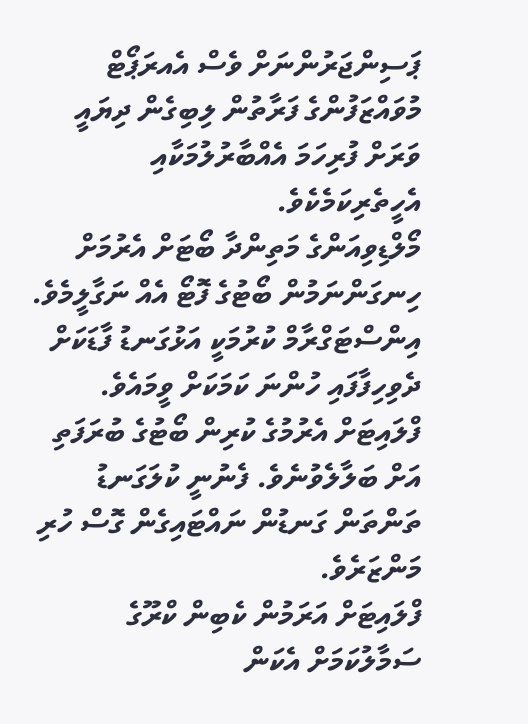ޕަސިންޖަރުންނަށް ވެސް އެއރަޕޯޓް މުވައްޒަފުންގެ ފަރާތުން ލިބިގެން ދިޔައީ ވަރަށް ފުރިހަމަ އެއްބާރުލުމަކާއި އެހީތެރިކަމެކެވެ.
މޯލްޑިވިއަންގެ މަތިންދާ ބޯޓަށް އެރުމަށް ހިނގަންނަމުން ބޯޓުގެ ފޮޓޯ އެއް ނަގާލީމެވެ. އިންސްޓަގްރާމް ކުރުމަކީ އަޅުގަނޑު ފާޑަކަށް ދެވިހިފާފައި ހުންނަ ކަމަކަށް ވީމައެވެ. ފްލައިޓަށް އެރުމުގެ ކުރިން ބޯޓުގެ ބުރަފަތި އަށް ބަލާލެވުނެވެ. ފެނުނީ ކުލަގަނޑު ތަންތަން ގަނޑުން ނައްޓައިގެން ގޮސް ހުރި މަންޒަރެވެ.
ފްލައިޓަށް އަރަމުން ކެބިން ކްރޫގެ ސަމާލުކަމަށް އެކަން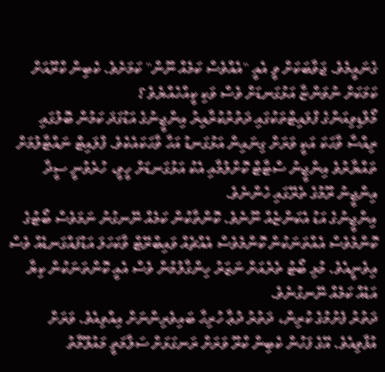ގެނައީމެވެ. ޖަވާބަކަށް ވީ އެއީ "އެއްވެސް ކަމެއް ނޫން" ކަމަށެވެ. ކެބިން ކްރޫއަށް ކަމަކަށް ނުވަންޏާ އަޅުގަނޑަށް ވެސް ވަކި ކީއްހެއްޔެވެ ؟
މޯލްޑިވިއަންގެ ފްލައިޓްތަކުގައި ދަތުރުކުރާއިރު އިންޖީނުގެ އަޑުގަދަ ކަމުން ބޮލުގައި ރިއްސާ ވާހަކަ އަކީ ވަރަށް ގިނައިން އަޅުގަނޑު އަހާ ވާހަކައެކެވެ. ފްލައިޓް ނައްޓާލުމަށް ތައްޔާރުވެ އިންޖީނު ސްޓާޓް ކޮށްލުމާއި އެކު އަޅުގަނޑަށް ހީވީ، ހުރެވުނީ ސީދާ އިންޖީނު ރޫމުގެ ތެރޭގައި ހެންނެވެ.
އިންޖީނުގެ އަޑު އެކަންޏެއް ނޫނެވެ. ކޮންތާކުން ކަމެއް ނޭނގުނު ނަމަވެސް ބޯޓުގެ ކޮންމެވެސް އެއްތަނަކުން ކޮންމެވެސް އެއްޗެއް ވައިބްރޭޓް ވާކަހަލަ އަޑުފައްގަނޑެއް ވެސް އިވެނީއެވެ. މުޅި ބޯޓު ތެރެއަށް ނަޒަރު ހިންގާލުމުން ވެސް އެއީ ކޮންތަނަކުން ކިޔާ އަޑެއް ކަމެއް ނޭނގުނެވެ.
ދަތުރު ފެށުމުގެ ކުރިން، ދަތުރު ދުޢާ ހުރިހާ ބައިވެރިންނަށް އިއްވިއެވެ. ވަރަށް އުފާވިއެވެ. އޭގެ ފަހުން ކެބިން ކްރޫ ވަރަށް ރަނގަޅަށް ސަލާމަތީ މައުލޫމާތު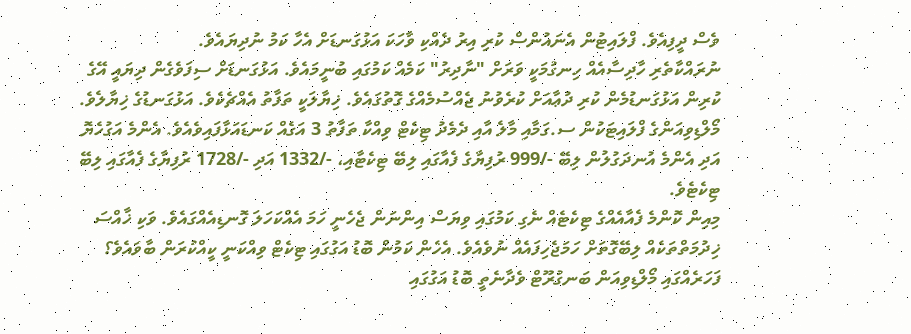ވެސް ދީފިއެވެ. ފްލައިޓުން އެނައުންސް ކުރި އިރު ދެއްކި ވާހަކަ އަޅުގަނޑަށް އެހާ ކަމު ނުދިޔައެވެ.
ނުރައްކާތެރި ހާދިސާއެއް ހިނގުމަކީ ވަރަށް "ނާދިރު" ކަމެއް ކަމުގައި ބުނީމައެވެ. އަޅުގަނޑަށް ސިފަވެގެން ދިޔައީ އޭގެ ކުރިން އަޅުގަނޑުމެން ކުރި ދުޢާއަށް ކުރެވުނު ޖެއްސުމެއްގެ ގޮތުގައެވެ. ޚިޔާލަކީ ތަފާތު އެއްޗެކެވެ. އަޅުގަނޑުގެ ޚިޔާލެވެ.
މޯލްޑިވިއަންގެ ފްލައިޓަކުން ސ.ގަމާއި މާލެ އާއި ދެމެދު ޓިކެޓް ވިއްކާ ތަފާތު 3 އަގެއް ކަނޑައަޅާފައިވެއެވެ. އެންމެ އަގުހެޔޮ އަދި އެންމެ އުނދަގުލުން ލިބޭ -/999 ރުފިޔާގެ ފެއާގައި ލިބޭ ޓިކެޓާއި، -/1332 އަދި -/1728 ރުފިޔާގެ ފެއާގައި ލިބޭ ޓިކެޓެވެ.
މިއިން ކޮންމެ ފެއާއެއްގެ ޓިކެޓެއް ނެގި ކަމުގައި ވިޔަސް އިންނަން ޖެހެނީ ހަމަ އެއްކަހަލަ ގޮނޑިއެއްގައެވެ. ވަކި ޚާއްސަ ޚިދުމަތްތަކެއް ލިބޭގޮތަށް ހަމަޖެހިފައެއް ނުވެއެވެ. އެހެން ކަމުން ބޮޑު އަގުގައި ޓިކެޓް ވިއްކަނީ ކީއްކުރަން ބާވައެވެ؟ ފަހަރެއްގައި މޯލްޑިވިއަން ބަނގުރޫޓް ވެދާނެތީ ބޮޑު އަގުގައި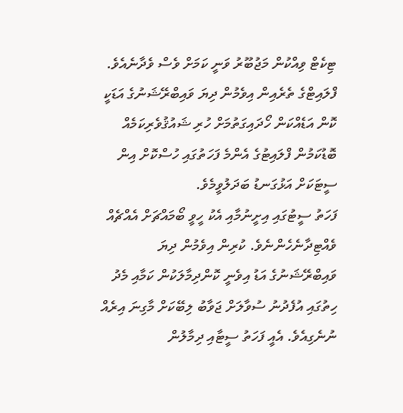ޓިކެޓް ވިއްކުން މަޖުބޫރު ވަނީ ކަމަށް ވެސް ވެދާނެއެވެ.
ފްލައިޓްގެ ތެރެއިން އިވެމުން ދިޔަ ވައިބްރޭޝަނުގެ އަޑަކީ ކޮން އަޑެއްކަން ހޯދައިގަތުމަށް ހުރި ޝައުޤުވެރިކަމެއް ބޮޑުކަމުން ފްލައިޓުގެ އެންމެ ފަހަތުގައި ހުސްކޮށް އިން ސީޓަކަށް އަޅުގަނޑު ބަދަލުވީމެވެ.
ފަހަތު ސީޓުގައި އިށީނުމާއި އެކު ހީވީ ބޯމައްޗަށް އެއްޗެއް ވެއްޓިދާނެހެންނެވެ. ކުރިން އިވެމުން ދިޔަ ވައިބްރޭޝަނުގެ އަޑު އިވެނީ ކޮންދިމާލަކުން ކަމާއި މެދު ހިތުގައި އުފެދުނު ސުވާލަށް ޖަވާބު ލިބޭކަށް މާގިނަ އިރެއް ނުނެގިއެވެ. އެއީ ފަހަތު ސީޓާއި ދިމާލުން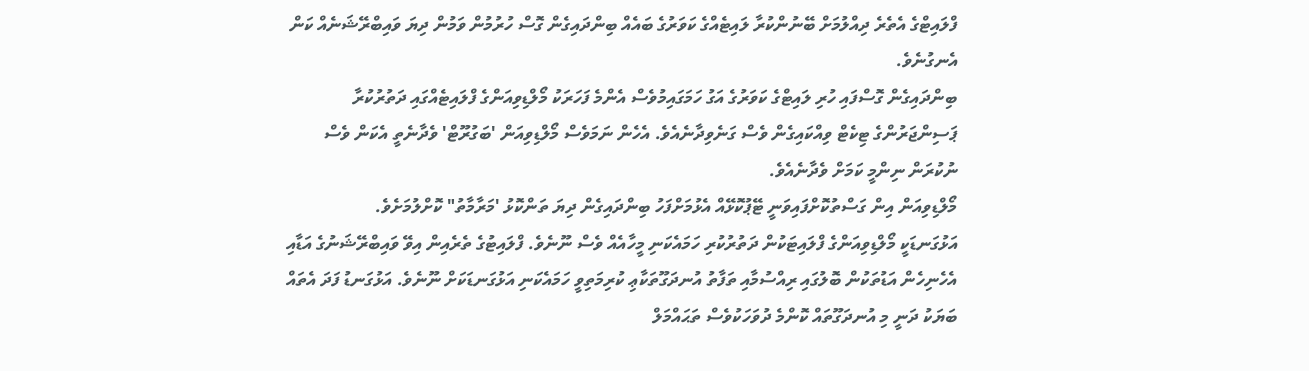ފްލައިޓްގެ އެތެރެ ދިއްލުމަށް ބޭނުންކުރާ ލައިޓެއްގެ ކަވަރުގެ ބައެއް ބިންދައިގެން ގޮސް ހުރުމުން ވަމުން ދިޔަ ވައިބްރޭޝަނެއް ކަން އެނގުނެވެ.
ބިންދައިގެން ގޮސްފައި ހުރި ލައިޓްގެ ކަވަރުގެ އަގު ހަމަގައިމުވެސް އެންމެ ފަހަރަކު މޯލްޑިވިއަންގެ ފްލައިޓެއްގައި ދަތުރުކުރާ ޕަސިންޖަރުންގެ ޓިކެޓް ވިއްކައިގެން ވެސް ގަނެވިދާނެއެވެ. އެހެން ނަމަވެސް މޯލްޑިވިއަން 'ބަގުރޫޓް' ވެދާނެތީ އެކަން ވެސް ނުކުރަން ނިންމީ ކަމަށް ވެދާނެއެވެ.
މޯލްޑިވިއަން އިން ގަސްތުކޮށްފައިވަނީ ޓޭޕުކޮޅޭއް އެޅުމަށްފަހު ބިންދައިގެން ދިޔަ ތަންކޮޅު 'މަރާމާތު" ކޮށްލުމަށެވެ.
އަޅުގަނޑަކީ މޯލްޑިވިއަންގެ ފްލައިޓަކުން ދަތުރުކުރި ހަމައެކަނި މީހާއެއް ވެސް ނޫނެވެ. ފްލައިޓުގެ ތެރެއިން އިވޭ ވައިބްރޭޝަނުގެ އަޑާއި އެހެނިހެން އަޑުތަކުން ބޮލުގައި ރިއްސުމާއި ތަފާތު އުނދަގޫތަކާޢި ކުރިމަތިވީ ހަމައެކަނި އަޅުގަނޑަކަށް ނޫނެވެ. އަޅުގަނޑު ފަދަ އެތައް ބަޔަކު ދަނީ މި އުނދަގޫތައް ކޮންމެ ދުވަހަކުވެސް ތަޙައްމަލް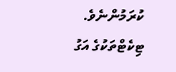ކުރަމުންނެވެ.
ޓިކެޓްތަކުގެ އަގު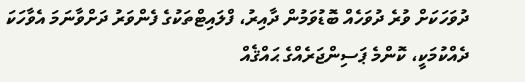ދުވަހަކަށް ވުރެ ދުވަހެއް ބޮޑުވަމުން ދާއިރު، ފްލައިޓްތަކުގެ ފެންވަރު ދަށްވާނަމަ އެވާހަކަ ދެއްކުމަކީ، ކޮންމެ ޕަސިންޖަރެއްގެ ޙައްޤެއް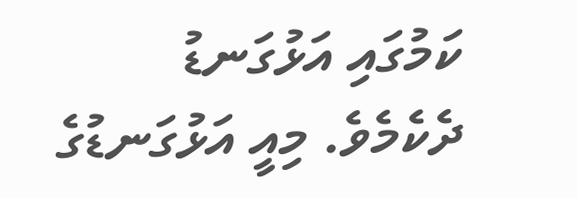ކަމުގައި އަޅުގަނޑު ދެކެމެވެ. މިއީ އަޅުގަނޑުގެ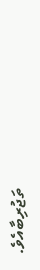ތަޖުރިބާއެވެ.